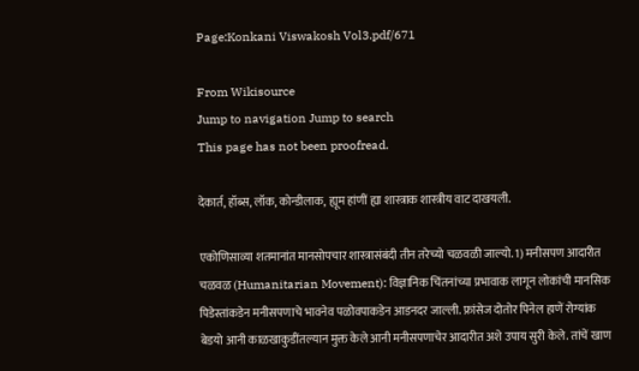Page:Konkani Viswakosh Vol3.pdf/671

From Wikisource
Jump to navigation Jump to search
This page has not been proofread.

देकार्त, हॉब्स, लॉक, कोन्डीलाक, ह्यूम हांणीं ह्या शास्त्राक शास्त्रीय वाट दाखयली.

एकोणिसाव्या शतमानांत मानसोपचार शास्त्रासंबंदी तीन तरेच्यो चळवळी जाल्यो. 1) मनीसपण आदारीत चळवळ (Humanitarian Movement): विज्ञानिक चिंतनांच्या प्रभावाक लागून लोकांची मानसिक पिडेस्तांकडेन मनीसपणाचे भावनेव पळोवपाकडेन आडनदर जाल्ली. फ्रांसेज दोतोर पिनेल हाणें रोग्यांक बेडयो आनी काळखाकुडींतल्यान मुक्त केले आनी मनीसपणाचेर आदारीत अशे उपाय सुरी केले. तांचें खाण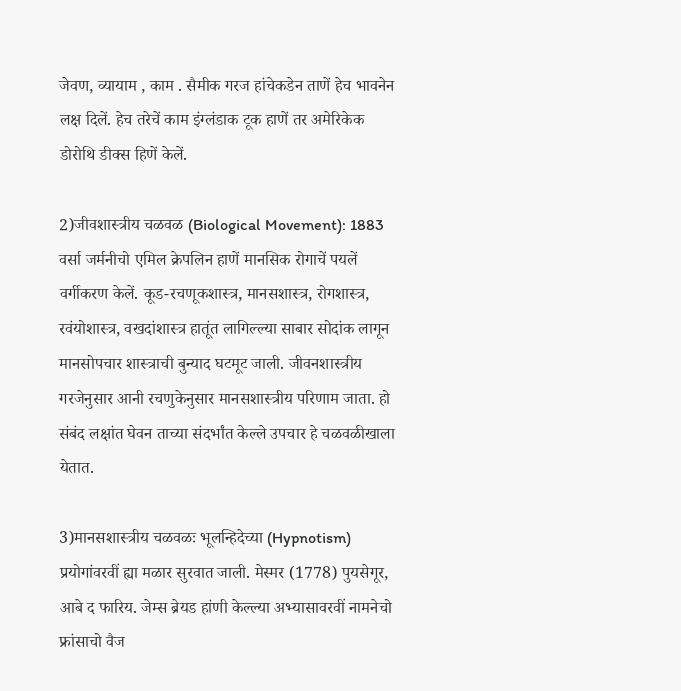जेवण, व्यायाम , काम . सैमीक गरज हांचेकडेन ताणें हेच भावनेन लक्ष दिलें. हेच तरेचें काम इंग्लंडाक टूक हाणें तर अमेरिकेक डोरोथि डीक्स हिणें केलें.

2)जीवशास्त्रीय चळवळ (Biological Movement): 1883 वर्सा जर्मनीचो एमिल क्रेपलिन हाणें मानसिक रोगाचें पयलें वर्गीकरण केलें. कूड-रचणूकशास्त्र, मानसशास्त्र, रोगशास्त्र, रवंयोशास्त्र, वखदांशास्त्र हातूंत लागिल्ल्या साबार सोदांक लागून मानसोपचार शास्त्राची बुन्याद घटमूट जाली. जीवनशास्त्रीय गरजेनुसार आनी रचणुकेनुसार मानसशास्त्रीय परिणाम जाता. हो संबंद लक्षांत घेवन ताच्या संदर्भांत केल्ले उपचार हे चळवळीखाला येतात.

3)मानसशास्त्रीय चळवळः भूलन्हिदेच्या (Hypnotism) प्रयोगांवरवीं ह्या मळार सुरवात जाली. मेस्मर (1778) पुयसेगूर, आबे द फारिय. जेम्स ब्रेयड हांणी केल्ल्या अभ्यासावरवीं नामनेचो फ्रांसाचो वैज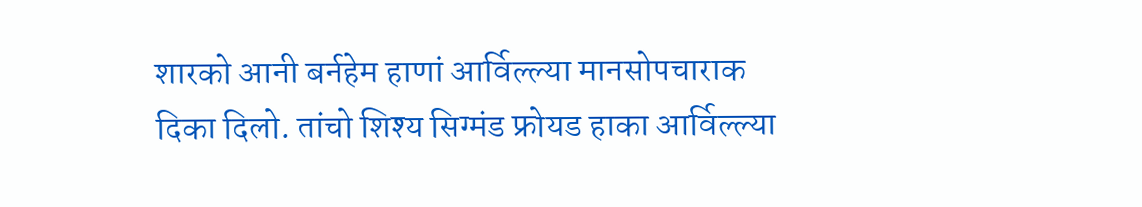शारको आनी बर्नहेम हाणां आर्विल्ल्या मानसोपचाराक दिका दिलो. तांचो शिश्य सिग्मंड फ्रोयड हाका आर्विल्ल्या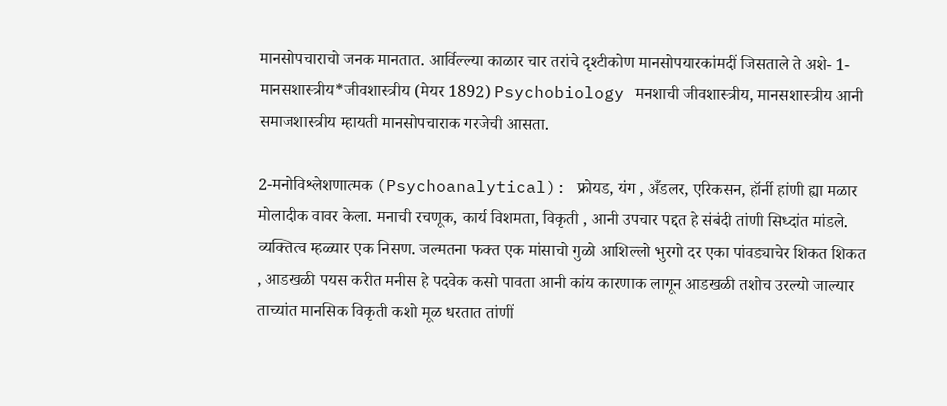मानसोपचाराचो जनक मानतात. आर्विल्ल्या काळार चार तरांचे दृश्टीकोण मानसोपयारकांमदीं जिसताले ते अशे- 1-मानसशास्त्रीय*जीवशास्त्रीय (मेयर 1892) Psychobiology मनशाची जीवशास्त्रीय, मानसशास्त्रीय आनी समाजशास्त्रीय म्हायती मानसोपचाराक गरजेची आसता.

2-मनोविश्लेशणात्मक (Psychoanalytical): फ्रोयड, यंग , अँडलर, एरिकसन, हॉर्नी हांणी ह्या मळार मोलादीक वावर केला. मनाची रचणूक, कार्य विशमता, विकृती , आनी उपचार पद्दत हे संबंदी तांणी सिध्दांत मांडले. व्यक्तित्व म्हळ्यार एक निसण. जल्मतना फक्त एक मांसाचो गुळो आशिल्लो भुरगो दर एका पांवड्याचेर शिकत शिकत , आडखळी पयस करीत मनीस हे पदवेक कसो पावता आनी कांय कारणाक लागून आडखळी तशोच उरल्यो जाल्यार ताच्यांत मानसिक विकृती कशो मूळ धरतात तांणीं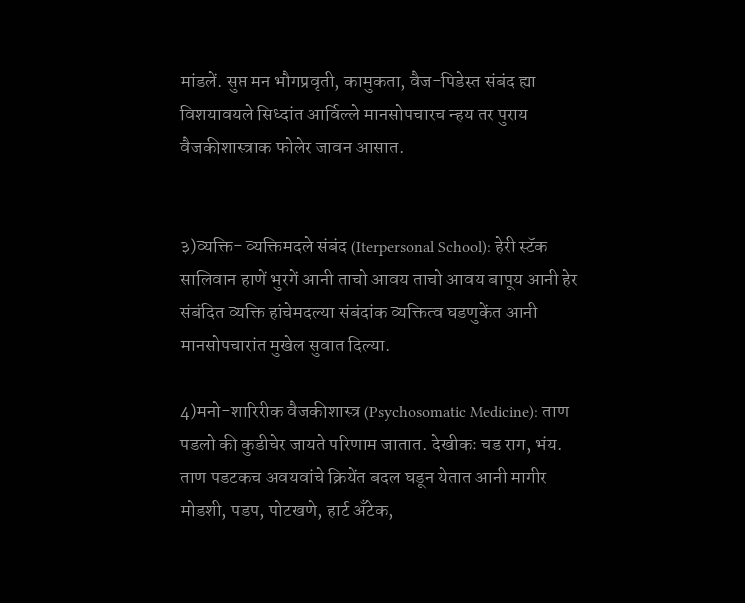मांडलें. सुप्त मन भौगप्रवृती, कामुकता, वैज-पिडेस्त संबंद ह्या विशयावयले सिध्दांत आर्विल्ले मानसोपचारच न्हय तर पुराय वैजकीशास्त्राक फोलेर जावन आसात.


३)व्यक्ति- व्यक्तिमदले संबंद (Iterpersonal School): हेरी स्टॅक सालिवान हाणें भुरगें आनी ताचो आवय ताचो आवय बापूय आनी हेर संबंदित व्यक्ति हांचेमदल्या संबंदांक व्यक्तित्व घडणुकेंत आनी मानसोपचारांत मुखेल सुवात दिल्या.

4)मनो-शारिरीक वैजकीशास्त्र (Psychosomatic Medicine): ताण पडलो की कुडीचेर जायते परिणाम जातात. देखीकः चड राग, भंय. ताण पडटकच अवयवांचे क्रियेंत बदल घडून येतात आनी मागीर मोडशी, पडप, पोटखणे, हार्ट अँटेक,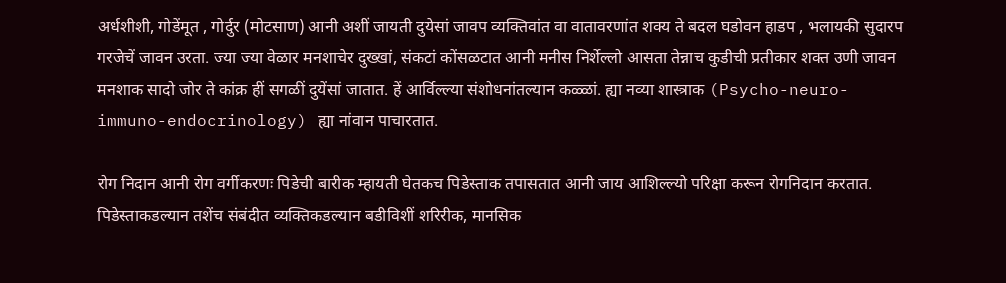अर्धशीशी, गोडेंमूत , गोर्दुर (मोटसाण) आनी अशीं जायती दुयेसां जावप व्यक्तिवांत वा वातावरणांत शक्य ते बदल घडोवन हाडप , भलायकी सुदारप गरजेचें जावन उरता. ज्या ज्या वेळार मनशाचेर दुख्खां, संकटां कोंसळटात आनी मनीस निर्शेल्लो आसता तेन्नाच कुडीची प्रतीकार शक्त उणी जावन मनशाक सादो जोर ते कांक्र हीं सगळीं दुयेंसां जातात. हें आर्विल्ल्या संशोधनांतल्यान कळ्ळां. ह्या नव्या शास्त्राक (Psycho-neuro-immuno-endocrinology) ह्या नांवान पाचारतात.

रोग निदान आनी रोग वर्गीकरणः पिडेची बारीक म्हायती घेतकच पिडेस्ताक तपासतात आनी जाय आशिल्ल्यो परिक्षा करून रोगनिदान करतात. पिडेस्ताकडल्यान तशेंच संबंदीत व्यक्तिकडल्यान बडीविशीं शरिरीक, मानसिक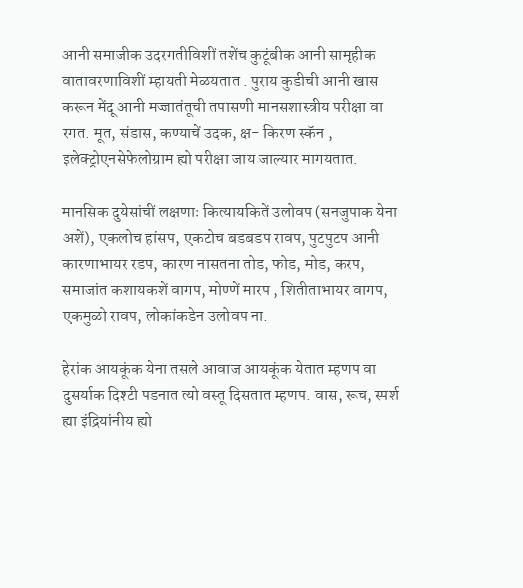आनी समाजीक उदरगतीविशीं तशेंच कुटूंबीक आनी सामृहीक वातावरणाविशीं म्हायती मेळयतात . पुराय कुडीची आनी खास करून मेंदू आनी मज्जातंतूची तपासणी मानसशास्त्रीय परीक्षा वा रगत. मूत, संडास, कण्याचें उदक, क्ष- किरण स्कॅन , इलेक्ट्रोएनसेफेलोग्राम ह्यो परीक्षा जाय जाल्यार मागयतात.

मानसिक दुयेसांचीं लक्षणाः कित्यायकितें उलोवप (सनजुपाक येना अशें), एकलोच हांसप, एकटोच बडबडप रावप, पुटपुटप आनी कारणाभायर रडप, कारण नासतना तोड, फोड, मोड, करप, समाजांत कशायकशें वागप, मोण्णें मारप , शितीताभायर वागप, एकमुळो रावप, लोकांकडेन उलोवप ना.

हेरांक आयकूंक येना तसले आवाज आयकूंक येतात म्हणप वा दुसर्याक दिश्टी पडनात त्यो वस्तू दिसतात म्हणप. वास, रूच, स्पर्श ह्या इंद्रियांनीय ह्यो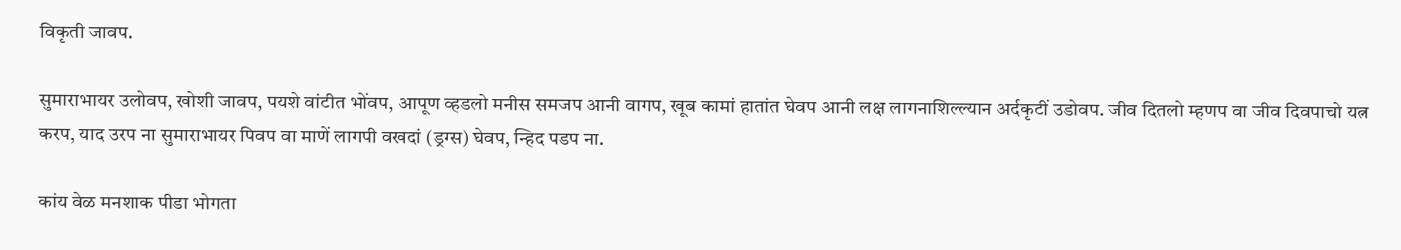विकृती जावप.

सुमाराभायर उलोवप, खोशी जावप, पयशे वांटीत भोंवप, आपूण व्हडलो मनीस समजप आनी वागप, खूब कामां हातांत घेवप आनी लक्ष लागनाशिल्ल्यान अर्दकृटीं उडोवप. जीव दितलो म्हणप वा जीव दिवपाचो यत्न करप, याद उरप ना सुमाराभायर पिवप वा माणें लागपी वखदां (ड्रग्स) घेवप, न्हिद पडप ना.

कांय वेळ मनशाक पीडा भोगता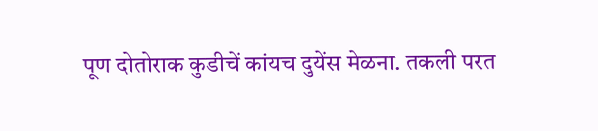पूण दोतोराक कुडीचें कांयच दुयेंस मेळना. तकली परत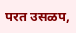परत उसळप,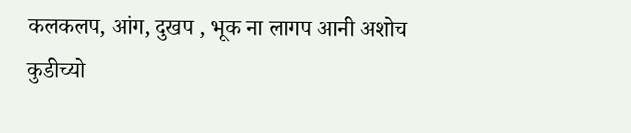कलकलप, आंग, दुखप , भूक ना लागप आनी अशोच कुडीच्यो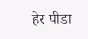हेर पीडा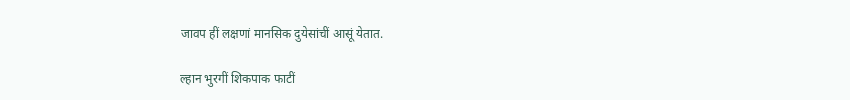जावप हीं लक्षणां मानसिक दुयेसांचीं आसूं येतात.

ल्हान भुरगीं शिकपाक फाटीं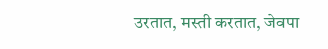उरतात, मस्ती करतात, जेवपा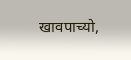खावपाच्यो,